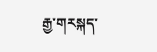རྒྱ་གརསྐད་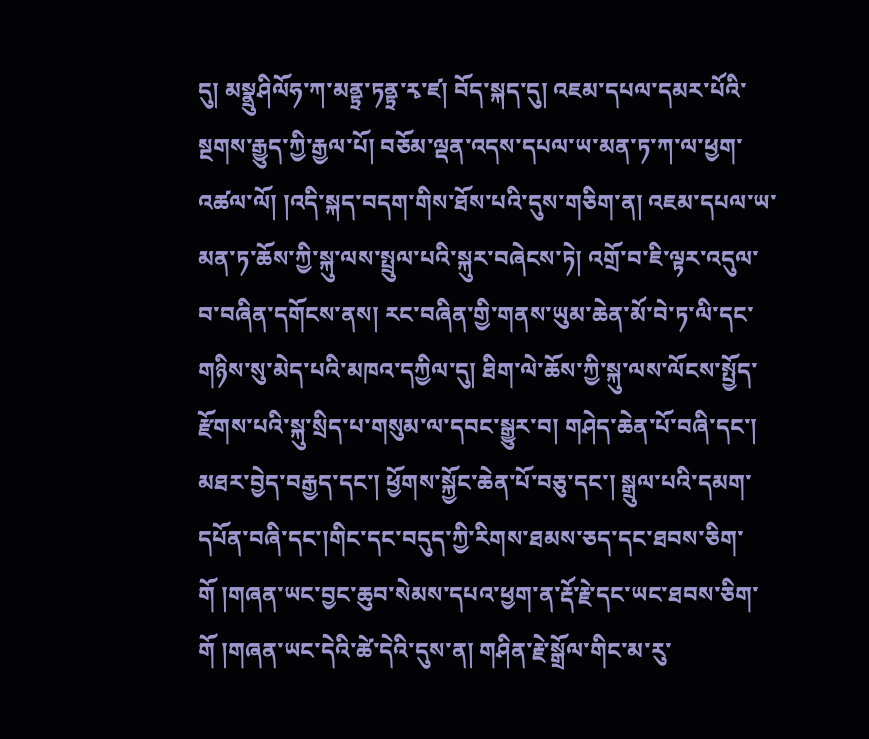དུ། མསྣྲུཤིལོཧ་ཀ་མནྟྲ་ཏནྟྲ་རྭ་ཛ། བོད་སྐད་དུ། འཇམ་དཔལ་དམར་པོའི་སྔགས་རྒྱུད་ཀྱི་རྒྱལ་པོ། བཅོམ་ལྡན་འདས་དཔལ་ཡ་མན་ཏ་ཀ་ལ་ཕྱག་འཚལ་ལོ། །འདི་སྐད་བདག་གིས་ཐོས་པའི་དུས་གཅིག་ན། འཇམ་དཔལ་ཡ་མན་ཏ་ཆོས་ཀྱི་སྐུ་ལས་སྤྲུལ་པའི་སྐུར་བཞེངས་ཏེ། འགྲོ་བ་ཇི་ལྟར་འདུལ་བ་བཞིན་དགོངས་ནས། རང་བཞིན་གྱི་གནས་ཡུམ་ཆེན་མོ་བེ་ཏ་ལི་དང་གཉིས་སུ་མེད་པའི་མཁའ་དཀྱིལ་དུ། ཐིག་ལེ་ཆོས་ཀྱི་སྐུ་ལས་ལོངས་སྤྱོད་རྫོགས་པའི་སྐུ་སྲིད་པ་གསུམ་ལ་དབང་སྒྱུར་བ། གཤེད་ཆེན་པོ་བཞི་དང་། མཐར་བྱེད་བརྒྱད་དང་། ཕྱོགས་སྐྱོང་ཆེན་པོ་བཅུ་དང་། སྒྲུལ་པའི་དམག་དཔོན་བཞི་དང་།གིང་དང་བདུད་ཀྱི་རིགས་ཐམས་ཅད་དང་ཐབས་ཅིག་གོ །གཞན་ཡང་བྱང་ཆུབ་སེམས་དཔའ་ཕྱག་ན་རྡོ་རྗེ་དང་ཡང་ཐབས་ཅིག་གོ །གཞན་ཡང་དེའི་ཚེ་དེའི་དུས་ན། གཤིན་རྗེ་སྒྲོལ་གིང་མ་རུ་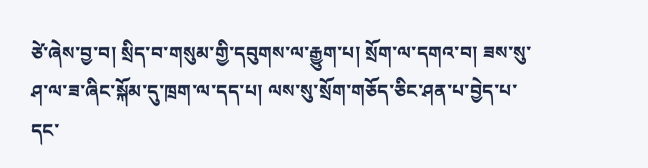ཙེ་ཞེས་བྱ་བ། སྲིད་བ་གསུམ་གྱི་དབུགས་ལ་རྒྱུག་པ། སྲོག་ལ་དགའ་བ། ཟས་སུ་ཤ་ལ་ཟ་ཞིང་སྐོམ་དུ་ཁྲག་ལ་དད་པ། ལས་སུ་སྲོག་གཅོད་ཅིང་ཤན་པ་བྱེད་པ་དང་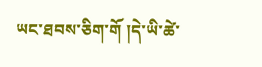ཡང་ཐབས་ཅིག་གོ །དེ་ཡི་ཚེ་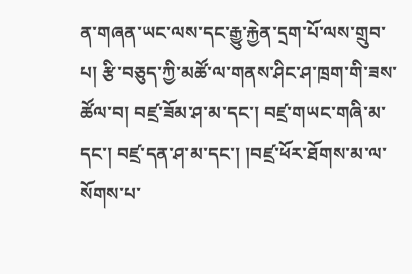ན་གཞན་ཡང་ལས་དང་རྒྱུ་རྐྱེན་དྲག་པོ་ལས་གྲུབ་པ། རྩི་བཅུད་ཀྱི་མཚོ་ལ་གནས་ཤིང་ཤ་ཁྲག་གི་ཟས་ཚོལ་བ། བཛྲ་ཟོམ་ཤ་མ་དང་། བཛྲ་གཡང་གཞི་མ་དང་། བཛྲ་དན་ཤ་མ་དང་། །བཛྲ་ཕོར་ཐོགས་མ་ལ་སོགས་པ་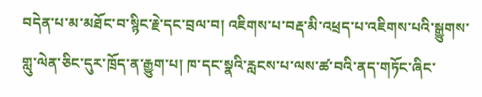བདེན་པ་མ་མཐོང་བ་སྙིང་རྗེ་དང་བྲལ་བ། འཇིགས་པ་བརྡ་མི་འཕྲད་པ་འཇིགས་པའི་སྒྱུགས་གླུ་ལེན་ཅིང་དུར་ཁྲོད་ན་རྒྱུག་པ། ཁ་དང་སྣའི་རླངས་པ་ལས་ཚ་བའི་ནད་གཏོང་ཞིང་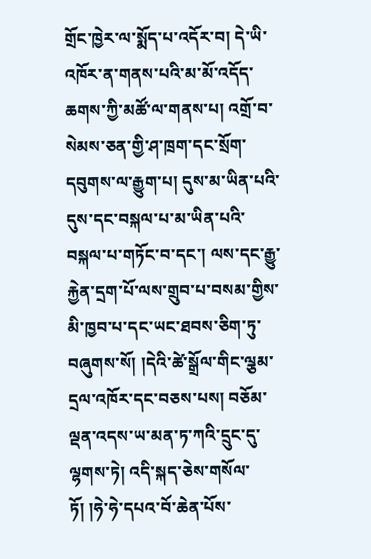གྲོང་ཁྱེར་ལ་སྨོད་པ་འདོར་བ། དེ་ཡི་འཁོར་ན་གནས་པའི་མ་མོ་འདོད་ཆགས་ཀྱི་མཚོ་ལ་གནས་པ། འགྲོ་བ་སེམས་ཅན་གྱི་ཤ་ཁྲག་དང་སྲོག་དབུགས་ལ་རྒྱུག་པ། དུས་མ་ཡིན་པའི་དུས་དང་བསྐལ་པ་མ་ཡིན་པའི་བསྐལ་པ་གཏོང་བ་དང་། ལས་དང་རྒྱུ་རྐྱེན་དྲག་པོ་ལས་གྲུབ་པ་བསམ་གྱིས་མི་ཁྱབ་པ་དང་ཡང་ཐབས་ཅིག་ཏུ་བཞུགས་སོ། །དེའི་ཚེ་སྒྲོལ་གིང་ལྕམ་དྲལ་འཁོར་དང་བཅས་པས། བཅོམ་ལྡན་འདས་ཡ་མན་ཏ་ཀའི་དྲུང་དུ་ལྷགས་ཏེ། འདི་སྐད་ཅེས་གསོལ་ཏོ། །ཧེ་ཧེ་དཔའ་བོ་ཆེན་པོས་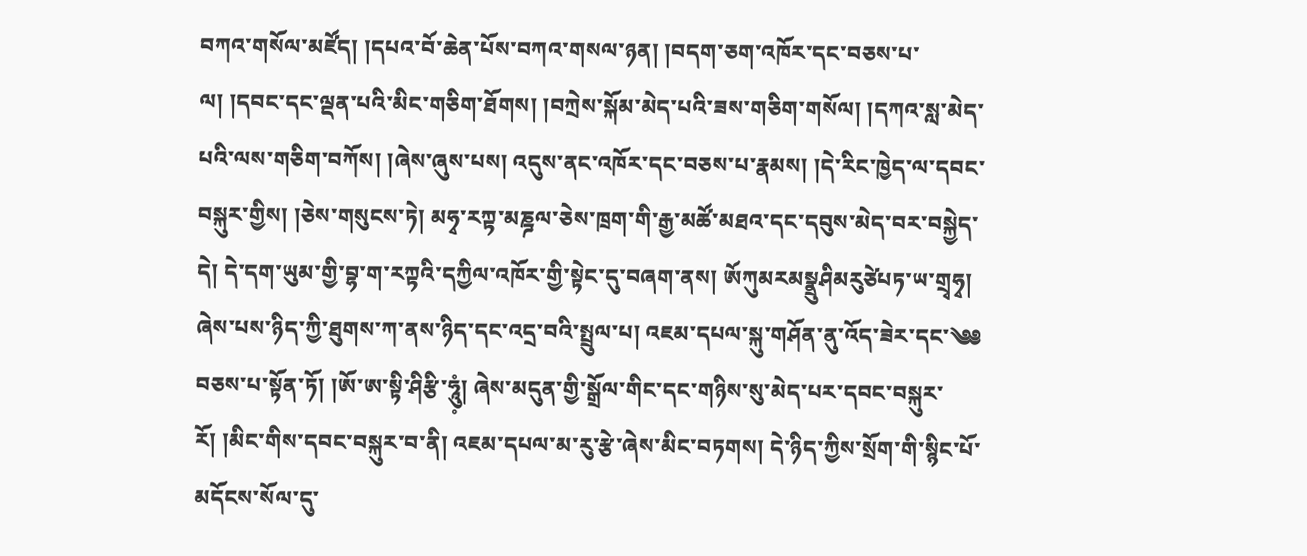བཀའ་གསོལ་མཛོད། །དཔའ་བོ་ཆེན་པོས་བཀའ་གསལ་ཉན། །བདག་ཅག་འཁོར་དང་བཅས་པ་ལ། །དབང་དང་ལྡན་པའི་མིང་གཅིག་ཐོགས། །བཀྲེས་སྐོམ་མེད་པའི་ཟས་གཅིག་གསོལ། །དཀའ་སླ་མེད་པའི་ལས་གཅིག་བཀོས། །ཞེས་ཞུས་པས། འདུས་ནང་འཁོར་དང་བཅས་པ་རྣམས། །དེ་རིང་ཁྱེད་ལ་དབང་བསྐུར་གྱིས། །ཅེས་གསུངས་ཏེ། མཧྭ་རཀྟ་མཎྜལ་ཅེས་ཁྲག་གི་རྒྱ་མཚོ་མཐའ་དང་དབུས་མེད་བར་བསྐྱེད་དེ། དེ་དག་ཡུམ་གྱི་བྷ་ག་རཀྟའི་དཀྱིལ་འཁོར་གྱི་སྟེང་དུ་བཞག་ནས། ཨོཀུམརམསྣྲུཤིམརུཙེཔཏ་ཡ་གྲྭཧྭ། ཞེས་པས་ཉིད་ཀྱི་ཐུགས་ཀ་ནས་ཉིད་དང་འདྲ་བའི་སྤྲུལ་པ། འཇམ་དཔལ་སྐུ་གཤོན་ནུ་འོད་ཟེར་དང་༄༅ བཅས་པ་སྟོན་ཏོ། །ཨོ་ཨ་སྟི་ཤིརྩི་ཧཱུཾ༷། ཞེས་མདུན་གྱི་སྒྲོལ་གིང་དང་གཉིས་སུ་མེད་པར་དབང་བསྐུར་རོ། །མིང་གིས་དབང་བསྐུར་བ་ནི། འཇམ་དཔལ་མ་རུ་རྩེ་ཞེས་མིང་བཏགས། དེ་ཉིད་ཀྱིས་སྲོག་གི་སྙིང་པོ་མདོངས་སོལ་དུ་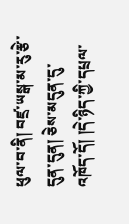ཕུལ་བ་ནི། བཛྲ་ཡསྒ་མ་རུ་རྩེ་དུན་དུན། ཅེས་མདུན་དུ་འཁོད་དོ། །དེ་ཉིད་ཀྱི་དཔྲལ་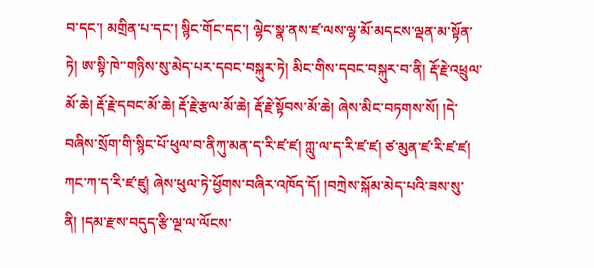བ་དང་། མགྲིན་པ་དང་། སྙིང་གོང་དང་། ལྷེང་སྣ་ནས་ཛ་ལས་ལྷ་མོ་མདངས་ལྡན་མ་སྟོན་ཏེ། ཨ་སྟི་ཁེ་་གཉིས་སུ་མེད་པར་དབང་བསྐུར་ཏེ། མིང་གིས་དབང་བསྐུར་བ་ནི། རྡོ་རྗེ་འཕྲུལ་མོ་ཆེ། རྡོ་རྗེ་དབང་མོ་ཆེ། རྡོ་རྗེ་རྩལ་མོ་ཆེ། རྡོ་རྗེ་སྟོབས་མོ་ཆེ། ཞེས་མིང་བཏགས་སོ། །དེ་བཞིས་སྲོག་གི་སྙིང་པོ་ཕུལ་བ་ནིཀུ་མན་ད་རི་ཛ་ཛ། ཀླུ་ལ་ད་རི་ཛ་ཛ། ཙ་མུན་ཛ་རི་ཛ་ཛ། ཀང་ཀ་ད་རི་ཛ་ཛུ། ཞེས་ཕུལ་ཏེ་ཕྱོགས་བཞིར་འཁོད་དོ། །བཀྲེས་སྐོམ་མེད་པའི་ཟས་སུ་ནི། །དམ་རྫས་བདུད་རྩི་ལྔ་ལ་ལོངས་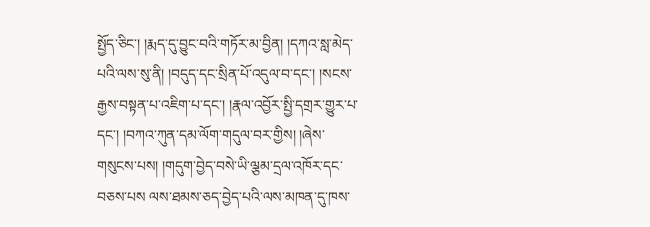སྤྱོད་ཅིང་། །རྨད་དུ་བྱུང་བའི་གཏོར་མ་བྱིན། །དཀའ་སླ་མེད་པའི་ལས་སུ་ནི། །བདུད་དང་སྲིན་པོ་འདུལ་བ་དང་། །སངས་རྒྱས་བསྟན་པ་འཇིག་པ་དང་། །རྣལ་འབྱོར་སྤྱི་དགྲར་གྱུར་པ་དང་། །བཀའ་ཀུན་དམ་ལོག་གདུལ་བར་གྱིས། །ཞེས་གསུངས་པས། །གདུག་བྱེད་བསེ་ཡི་ལྕམ་དྲལ་འཁོར་དང་བཅས་པས ལས་ཐམས་ཅད་བྱེད་པའི་ལས་མཁན་དུ་ཁས་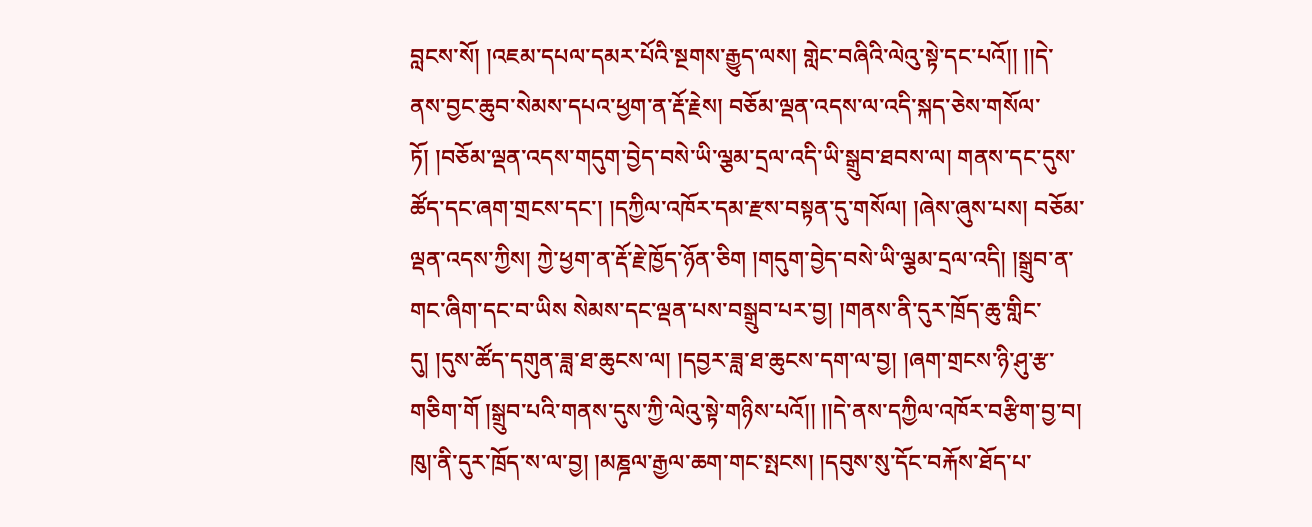བླངས་སོ། །འཇམ་དཔལ་དམར་པོའི་སྔགས་རྒྱུད་ལས། གླེང་བཞིའི་ལེའུ་སྟེ་དང་པའོ།། །།དེ་ནས་བྱང་ཆུབ་སེམས་དཔའ་ཕྱག་ན་རྡོ་རྗེས། བཅོམ་ལྡན་འདས་ལ་འདི་སྐད་ཅེས་གསོལ་ཏོ། །བཅོམ་ལྡན་འདས་གདུག་བྱེད་བསེ་ཡི་ལྕམ་དྲལ་འདི་ཡི་སྒྲུབ་ཐབས་ལ། གནས་དང་དུས་ཚོད་དང་ཞག་གྲངས་དང་། །དཀྱིལ་འཁོར་དམ་རྫས་བསྟན་དུ་གསོལ། །ཞེས་ཞུས་པས། བཅོམ་ལྡན་འདས་ཀྱིས། ཀྱེ་ཕྱག་ན་རྡོ་རྗེ་ཁྱོད་ཉོན་ཅིག །གདུག་བྱེད་བསེ་ཡི་ལྕམ་དྲལ་འདི། །སྒྲུབ་ན་གང་ཞིག་དང་བ་ཡིས སེམས་དང་ལྡན་པས་བསྒྲུབ་པར་བྱ། །གནས་ནི་དུར་ཁྲོད་ཆུ་གླིང་དུ། །དུས་ཚོད་དགུན་ཟླ་ཐ་ཆུངས་ལ། །དབྱར་ཟླ་ཐ་ཆུངས་དག་ལ་བྱ། །ཞག་གྲངས་ཉི་ཤུ་རྩ་གཅིག་གོ །སྒྲུབ་པའི་གནས་དུས་ཀྱི་ལེའུ་སྟེ་གཉིས་པའོ།། །།དེ་ནས་དཀྱིལ་འཁོར་བརྩིག་བྱ་བ། ཁུ།་ནི་དུར་ཁྲོད་ས་ལ་བྱ། །མཎྜལ་རྒྱལ་ཆག་གང་སྤངས། །དབུས་སུ་དོང་བརྐོས་ཐོད་པ་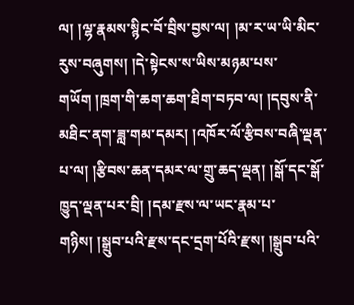ལ། །ལྷ་རྣམས་སྙིང་བོ་བྲིས་བྱས་ལ། །མ་ར་ཡ་ཡི་མིང་རུས་བཞུགས། །དེ་སྟེངས་ས་ཡིས་མཉམ་པས་གཡོག །ཁྲག་གི་ཆག་ཆག་ཐིག་བཏབ་ལ། །དབུས་ནི་མཐིང་ནག་ཟླ་གམ་དམར། །འཁོར་ལོ་རྩིབས་བཞི་ལྡན་པ་ལ། །རྩིབས་ཆན་དམར་ལ་གྲུ་ཆད་ལྡན། །སྒོ་དང་སྒོ་ཁྱུད་ལྡན་པར་བྲི། །དམ་རྫས་ལ་ཡང་རྣམ་པ་གཉིས། །སྒྲུབ་པའི་རྫས་དང་དྲག་པོའི་རྫས། །སྒྲུབ་པའི་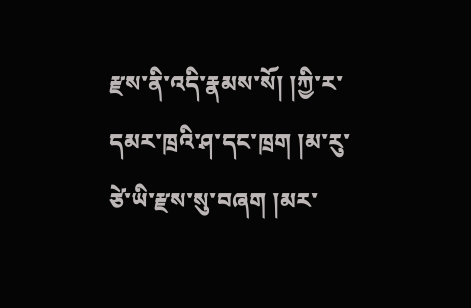རྫས་ནི་འདི་རྣམས་སོ། །ཀྱི་ར་དམར་ཁྲའི་ཤ་དང་ཁྲག །མ་རུ་ཙེ་ཡི་རྫས་སུ་བཞག །མར་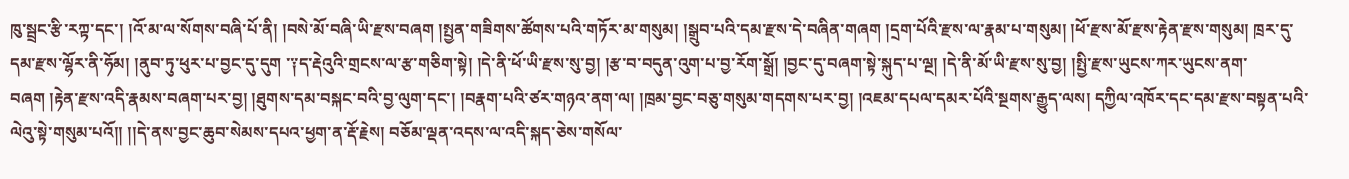ཁུ་སྦྲང་རྩི་རཀྟ་དང་། །འོ་མ་ལ་སོགས་བཞི་པོ་ནི། །བསེ་མོ་བཞི་ཡི་རྫས་བཞག །སྤྱན་གཟིགས་ཚོགས་པའི་གཏོར་མ་གསུམ། །སྒྲུབ་པའི་དམ་རྫས་དེ་བཞིན་གཞག །དྲག་པོའི་རྫས་ལ་རྣམ་པ་གསུམ། །ཕོ་རྫས་མོ་རྫས་རྟེན་རྫས་གསུམ། ཁྲར་དུ་དམ་རྫས་ལྷོར་ནི་ཧོམ། །ནུབ་ཏུ་ཕུར་པ་བྱང་དུ་དུག ་༑ད་རྡེའུའི་གྲངས་ལ་རྩ་གཅིག་སྟེ། །དེ་ནི་ཕོ་ཡི་རྫས་སུ་བྱ། །རྩ་བ་བདུན་འུག་པ་བྱ་རོག་སྒྲོ། །བྱང་དུ་བཞག་སྟེ་སྐུད་པ་ལྔ། །དེ་ནི་མོ་ཡི་རྫས་སུ་བྱ། །སྤྱི་རྫས་ཡུངས་ཀར་ཡུངས་ནག་བཞག །རྟེན་རྫས་འདི་རྣམས་བཞག་པར་བྱ། །ཐུགས་དམ་བསྐང་བའི་བྱ་ལུག་དང་། །བརྣག་པའི་ཙར་གཉའ་ནག་ལ། །ཁྲམ་བྱང་བཅུ་གསུམ་གདགས་པར་བྱ། །འཇམ་དཔལ་དམར་པོའི་སྔགས་རྒྱུད་ལས། དཀྱིལ་འཁོར་དང་དམ་རྫས་བསྟན་པའི་ལེའུ་སྟེ་གསུམ་པའོ།། །།དེ་ནས་བྱང་ཆུབ་སེམས་དཔའ་ཕྱག་ན་རྡོ་རྗེས། བཅོམ་ལྡན་འདས་ལ་འདི་སྐད་ཅེས་གསོལ་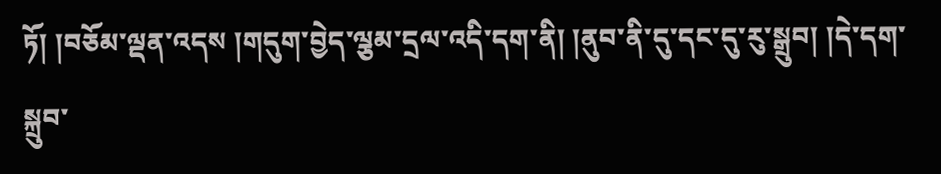ཏོ། །བཅོམ་ལྡན་འདས །གདུག་བྱེད་ལྕམ་དྲལ་འདི་དག་ནི། །ནུབ་ནི་དུ་དང་དུ་རུ་སྒྲུབ། །དེ་དག་སྐྲུབ་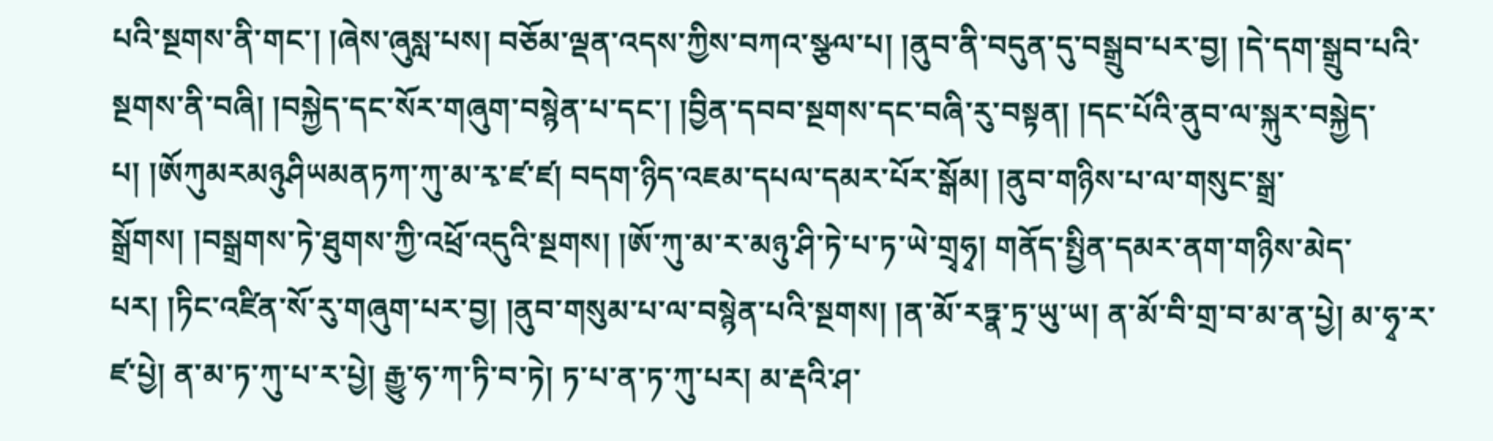པའི་སྔགས་ནི་གང་། །ཞེས་ཞུསླ་པས། བཅོམ་ལྡན་འདས་ཀྱིས་བཀའ་སྩལ་པ། །ནུབ་ནི་བདུན་དུ་བསྒྲུབ་པར་བྱ། །དེ་དག་སྒྲུབ་པའི་སྔགས་ནི་བཞི། །བསྐྱེད་དང་སོར་གཞུག་བསྙེན་པ་དང་། །བྱིན་དབབ་སྔགས་དང་བཞི་རུ་བསྟན། །དང་པོའི་ནུབ་ལ་སྐུར་བསྐྱེད་པ། །ཨོཀུམརམཉུཤིཡམནཏཀ་ཀུ་མ་རྭ་ཛ་ཛ། བདག་ཉིད་འཇམ་དཔལ་དམར་པོར་སྒོམ། །ནུབ་གཉིས་པ་ལ་གསུང་སྒྲ་སྒྲོགས། །བསྒྲགས་ཏེ་ཐུགས་ཀྱི་འཕྲོ་འདུའི་སྔགས། །ཨོ་ཀུ་མ་ར་མཉུ་ཤི་ཏེ་པ་ཏ་ཡེ་གྲྭཧྭ། གནོད་སྤྱིན་དམར་ནག་གཉིས་མེད་པར། །ཏིང་འཛིན་སོ་རུ་གཞུག་པར་བྱ། །ནུབ་གསུམ་པ་ལ་བསྙེན་པའི་སྔགས། །ན་མོ་རཏྣ་ཏྲ་ཡུ་ཡ། ན་མོ་བི་གྲ་བ་མ་ན་པྱེ། མ་ཧྭ་ར་ཛ་པྱེ། ན་མ་ཏ་ཀུ་པ་ར་པྱེ། རྒྱུ་ཧ་ཀ་ཏི་བ་ཏེ། ཏ་པ་ན་ཏ་ཀུ་པར། མ་རྡའི་ཤ་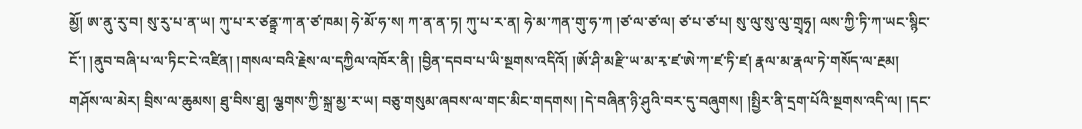མྱོ། ཨ་ནུ་རུ་བ། སུ་རུ་པ་ན་ཡ། ཀུ་པ་ར་ཙནྟྲ་ཀ་ན་ཙ་ཁམ། ཧེ་མོ་ཧ་ས། ཀ་ན་ན་ཏ། ཀུ་པ་ར་ན། ཧེ་མ་ཀན་གུ་ཧ་ཀ །ཙ་ལ་ཙ་ལ། ཙ་པ་ཙ་པ། སུ་ལུ་སུ་ལུ་གྲྭཧྭ། ལས་ཀྱི་ཏི་ཀ་ཡང་སྙིང་ངོ་། །ནུབ་བཞི་པ་ལ་ཏིང་ངེ་འཛིན། །གསལ་བའི་རྗེས་ལ་དཀྱིལ་འཁོར་ནི། །བྱིན་དབབ་པ་ཡི་སྔགས་འདིའོ། །ཨོ་ཤི་མརྫི་ཡ་མ་རྭ་ཛ་ཨེ་ཀ་ཛ་ཏི་ཛ། རྣལ་མ་རྣལ་ཏེ་གསོད་ལ་རྔམ། གཤོས་ལ་མེར། བྲིས་ལ་ཆུམས། ཐུ་བིས་ཐུ། ལྕགས་ཀྱི་སྐྲ་མྱ་ར་ཡ། བཅུ་གསུམ་ཞབས་ལ་གང་མིང་གདགས། །དེ་བཞིན་ཉི་ཤུའི་བར་དུ་བཞུགས། །སྤྱིར་ནི་དྲག་པོའི་སྔགས་འདི་ལ། །དང་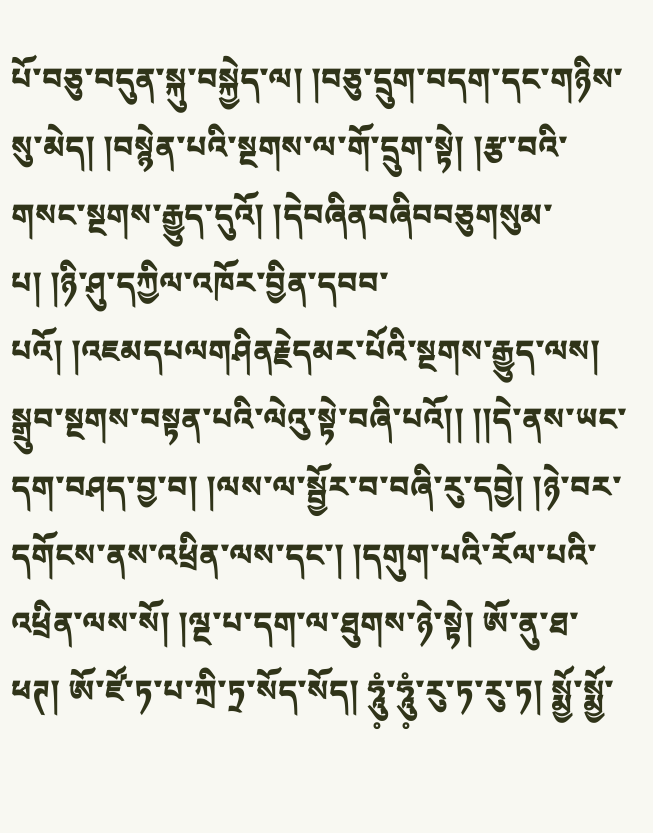པོ་བཅུ་བདུན་སྐུ་བསྐྱེད་ལ། །བཅུ་དྲུག་བདག་དང་གཉིས་སུ་མེད། །བསྙེན་པའི་སྔགས་ལ་གོ་དྲུག་སྟེ། །རྩ་བའི་གསང་སྔགས་རྒྱུད་དུའོ། །དེབཞིནབཞིབབཅུགསུམ་པ། །ཉི་ཤུ་དཀྱིལ་འཁོར་བྱིན་དབབ་པའོ། །འཇམདཔལགཤིནརྗེདམར་པོའི་སྔགས་རྒྱུད་ལས། སྒྲུབ་སྔགས་བསྟན་པའི་ལེའུ་སྟེ་བཞི་པའོ།། །།དེ་ནས་ཡང་དག་བཤད་བྱ་བ། །ལས་ལ་སྦྱོར་བ་བཞི་རུ་དབྱེ། །ཉེ་བར་དགོངས་ནས་འཕྲིན་ལས་དང་། །དགུག་པའི་རོལ་པའི་འཕྲིན་ལས་སོ། །ལྔ་པ་དག་ལ་ཐུགས་ཉེ་སྟེ། ཨོ་ནུ་ཐ་ཕཊ། ཨོ་ཛོ་ཏ་པ་ཀྲི་ཏྲ་སོད་སོད། ཧཱུཾ༷་ཧཱུཾ༷་རུ་ཏ་རུ་ཏ། སྨྱོ་སྨྱོ་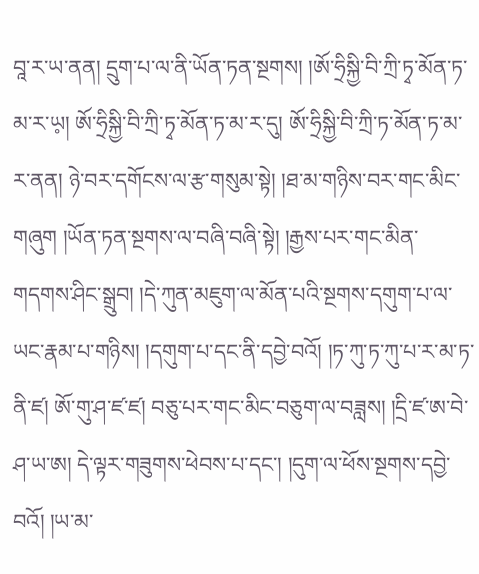བཱ་ར་ཡ་ནན། དྲུག་པ་ལ་ནི་ཡོན་ཏན་སྔགས། །ཨོ་ཧྲིསྐྱི་བི་ཀྲི་ཏྭ་མོན་ཏ་མ་ར་ཡ༷། ཨོ་ཧྲིསྐྱི་བི་ཀྲི་ཏྭ་མོན་ཏ་མ་ར་དུ། ཨོ་ཧྲིསྐྱི་བི་ཀྲི་ཏ་མོན་ཏ་མ་ར་ནན། ཉེ་བར་དགོངས་ལ་རྩ་གསུམ་སྟེ། །ཐ་མ་གཉིས་བར་གང་མིང་གཞུག །ཡོན་ཏན་སྔགས་ལ་བཞི་བཞི་སྟེ། །རྒྱས་པར་གང་མིན་གདགས་ཤིང་སྒྲུབ། །དེ་ཀུན་མཇུག་ལ་མོན་པའི་སྔགས་དགུག་པ་ལ་ཡང་རྣམ་པ་གཉིས། །དགུག་པ་དང་ནི་དབྱེ་བའོ། །ཏ་ཀུ་ཏ་ཀུ་པ་ར་མ་ཏ་ནི་ཛ། ཨོ་གུ་ཤ་ཛ་ཛ། བཅུ་པར་གང་མིང་བཅུག་ལ་བཟླས། །དྲི་ཛ་ཨ་བེ་ཤ་ཡ་ཨ། དེ་ལྟར་གཟུགས་ཕེབས་པ་དང་། །དུག་ལ་ཕོས་སྔགས་དབྱེ་བའོ། །ཡ་མ་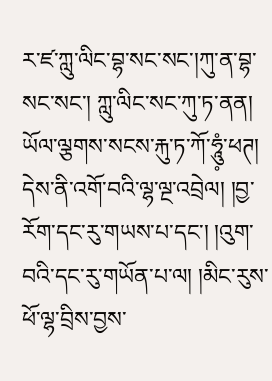ར་ཛ་ཀླུ་ལིང་བྷ་སང་སང་།ཀུ་ན་བྷ་སང་སང་། ཀླུ་ལིང་སང་ཀུ་ཏ་ནན། ཡོལ་ལྕགས་སངས་རྐུ་ཏ་ཀོ་ཧཱུཾ༷་ཕཊ། དེས་ནི་འགོ་བའི་ལྷ་ལྔ་འབྲེལ། །བྱ་རོག་དང་རུ་གཡས་པ་དང་། །འུག་བའི་དང་རུ་གཡོན་པ་ལ། །མིང་རུས་ཕོ་ལྷ་བྲིས་བྱས་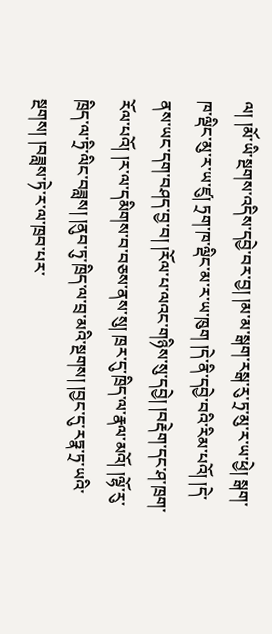ལ། །མོ་ཡི་སྔགས་འདིས་དབྱེ་བར་བྱ། །མ་མ་སྒག་རསྒ་རུ་ཏྲ་མུ་ར་ཡ་ཕྱེ། སྒག་ཁ་ལྡིང་མུ་ར་ཡ་ཛུ། ཏྲག་ཁ་ལྡིང་མ་ར་ཡ་ཁུག །དེ་ནི་དབྱེ་བའི་རིམ་པའོ། །དེ་ནས་ཡང་དག་བཤད་བྱ་བ། །རོལ་པ་ལའང་གཉིས་སུ་དབྱེ། །བརྡེག་དང་ཤ་ཁྲག་རོལ་པའོ། །ར་ལ་དམིགས་བ་བཅས་ནས་སུ། ཁྲར་དུ་ཁྲིད་ལ་རྣལ་མའོ། །ལྷོ་རུ་ཁྲིད་ལ་ཏྲི་ལིང་བཟླས། །ནུབ་ཏུ་ཁྲིད་ལ་བྲ་མའི་སྔགས། །བྱང་དུ་རཏྣ་ཏྲ་ཡའི་སྔགས། །བཟླས་ཏེ་ར་ལ་ཁྲབ་པར་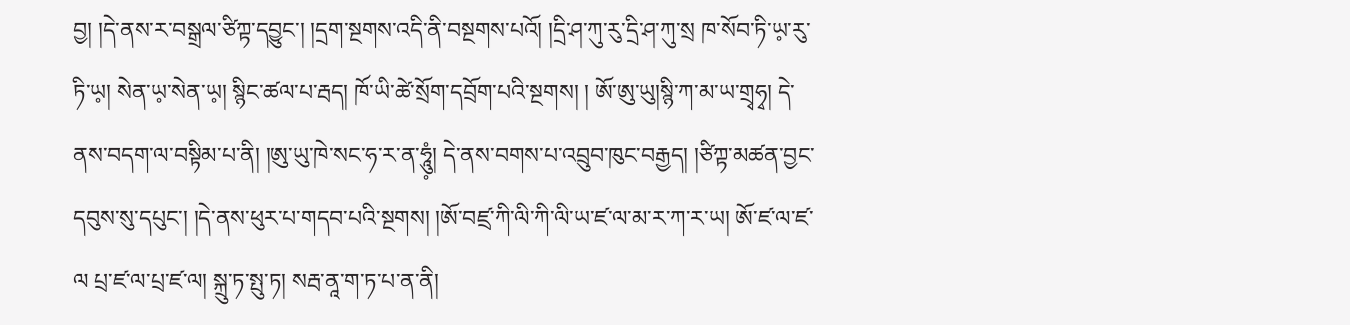བྱ། །དེ་ནས་ར་བསྒྲལ་ཙིཀྟ་དབྱུང་། །དྲག་སྔགས་འདི་ནི་བསྔགས་པའོ། །དྲི་ཤ་ཀུ་རུ་དྲི་ཤ་ཀུ་སྲ ཁ་སོབ་ཏི་ཡ༷་རུ་ཏི་ཡ༷། སེན་ཡ༷་སེན་ཡ༷། སྙིང་ཚལ་པ་རྦད། ཁོ་ཡི་ཚེ་སྲོག་དབྲོག་པའི་སྔགས། ། ཨོ་ཨུ་ཡུ།སྙི་ཀ་མ་ཡ་གྲྭཧྭ། དེ་ནས་བདག་ལ་བསྟིམ་པ་ནི། །ཨུ་ཡུ་ཁེ་སང་ཧ་ར་ན་ཧཱུཾ༷། དེ་ནས་བགས་པ་འབྲུབ་ཁུང་བརྒྱད། །ཙིཀྟ་མཚན་བྱང་དབུས་སུ་དཔུང་། །དེ་ནས་ཕུར་པ་གདབ་པའི་སྔགས། །ཨོ་བཛྲ་ཀི་ལི་ཀི་ལི་ཡ་ཛ་ལ་མ་ར་ཀ་ར་ཡ། ཨོ་ཛ་ལ་ཛ་ལ པྲ་ཛ་ལ་པྲ་ཛ་ལ། སྐྲུ་ཏ་སྤུ་ཏ། སརྦ་ནཱ་ག་ཏ་པ་ན་ནི།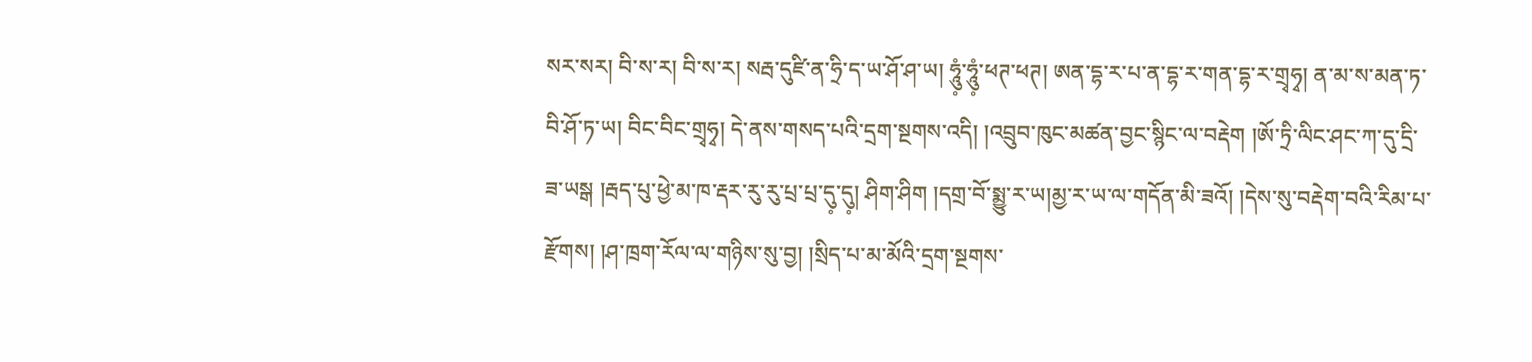སར་སར། བི་ས་ར། བི་ས་ར། སརྦ་དུཛི་ན་ཧྲི་ད་ཡ་ཤོ་ཤ་ཡ། ཧཱུཾ༷་ཧཱུཾ༷་ཕཊ་ཕཊ། ཨན་དྷ་ར་པ་ན་དྷ་ར་གན་དྷ་ར་གྲྭཧྭ། ན་མ་ས་མན་ཏ་བི་ཤོ་ཏ་ཡ། བིང་བིང་གྲྭཧྭ། དེ་ནས་གསད་པའི་དྲག་སྔགས་འདི། །འབྲུབ་ཁུང་མཚན་བྱང་སྙིང་ལ་བརྡེག །ཨོ་ཏྲི་ལིང་ཤང་ཀ་དུ་དྲི་ཟ་ཡསྒ །རྦད་པུ་ཕྱེ་མ་ཁ་རྡར་རུ་རུ་པྲ་པྲ་དུ༷་དུ༷། ཤིག་ཤིག །དགྲ་བོ་སྨྱུ་ར་ཡ།མྱ་ར་ཡ་ལ་གདོན་མི་ཟའོ། །དེས་སུ་བརྡེག་བའི་རིམ་པ་རྫོགས། །ཤ་ཁྲག་རོལ་ལ་གཉིས་སུ་བྱ། །སྲིད་པ་མ་མོའི་དྲག་སྔགས་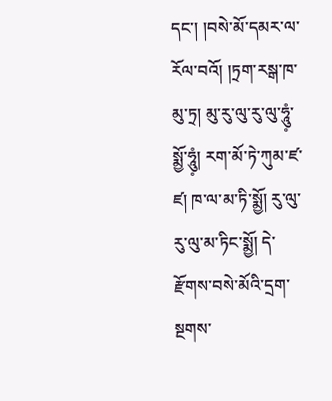དང་། །བསེ་མོ་དམར་ལ་རོལ་བའོ། །ཏྲག་རསྒ་ཁ་མུ་ཏྲ། མུ་རུ་ལུ་རུ་ལུ་ཧཱུཾ༷་སྨྱོ་ཧཱུཾ༷། རག་མོ་ཏེ་ཀུམ་ཛ་ཛ། ཁ་ལ་མ་ཏི་སྨྱོ། རུ་ལུ་རུ་ལུ་མ་ཏིང་སྨྱོ། དེ་རྫོགས་བསེ་མོའི་དྲག་སྔགས་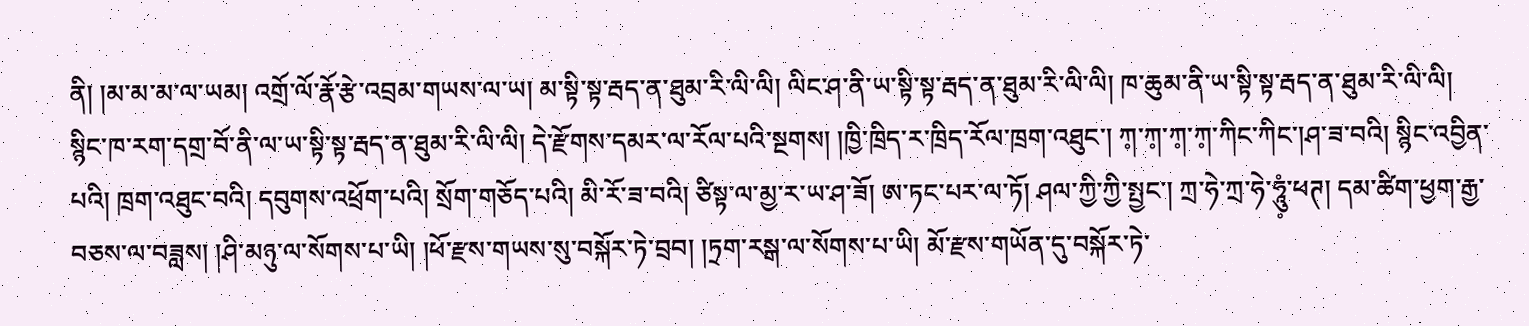ནི། །མ་མ་མ་ལ་ཡམ། འགྲོ་ལོ་རྣོ་རྩེ་འབྲམ་གཡས་ལ་ཡ། མ་སྟི་སྟ་རྦད་ན་ཐུམ་རི་ལི་ལི། ལིང་ཤ་ནི་ཡ་སྟི་སྟ་རྦད་ན་ཐུམ་རི་ལི་ལི། ཁ་ཆུམ་ནི་ཡ་སྟི་སྟ་རྦད་ན་ཐུམ་རི་ལི་ལི། སྙིང་ཁ་རག་དགྲ་བོ་ནི་ལ་ཡ་སྟི་སྟ་རྦད་ན་ཐུམ་རི་ལི་ལི། དེ་རྫོགས་དམར་ལ་རོལ་པའི་སྔགས། །ཁྱི་ཁྲིད་ར་ཁྲིད་རོལ་ཁྲག་འཐུང་། ཀ༷་ཀ༷་ཀ༷་ཀ༷་ཀིང་ཀིང་།ཤ་ཟ་བའི། སྙིང་འབྱིན་པའི། ཁྲག་འཐུང་བའི། དབུགས་འཕྲོག་པའི། སྲོག་གཅོད་པའི། མི་རོ་ཟ་བའི། ཙིསྟ་ལ་མྱ་ར་ཡ་ཤ་ཟོ། ཨ་ཏང་པར་ལ་ཏོ། ཤལ་ཀྱི་ཀྱི་སྤྱང་། ཀྲ་ཧེ་ཀྲ་ཧེ་ཧཱུཾ༷་ཕཊ། དམ་ཚིག་ཕྱག་རྒྱ་བཅས་ལ་བཟླས། །ཤི་མཉུ་ལ་སོགས་པ་ཡི། །ཕོ་རྫས་གཡས་སུ་བསྐོར་ཏེ་བྲབ། །ཏྲག་རསྒ་ལ་སོགས་པ་ཡི། མོ་རྫས་གཡོན་དུ་བསྐོར་ཏེ་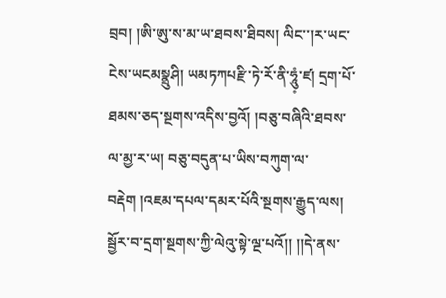བྲབ། །ཨི་ཨུ་ས་མ་ཡ་ཐབས་ཐིབས། ལིང་་།ར་ཡང་ངེས་ཡངམསྣྲུཤི། ཡམཏཀཔརྫི་ཏེ་རོ་ནི་ཧཱུཾ༷་ཛ། དྲག་པོ་ཐམས་ཅད་སྔགས་འདིས་བྱའོ། །བཅུ་བཞིའི་ཐབས་ལ་མྱ་ར་ཡ། བཅུ་བདུན་པ་ཡིས་བཀུག་ལ་བརྡེག །འཇམ་དཔལ་དམར་པོའི་སྔགས་རྒྱུད་ལས། སྦྱོར་བ་དྲག་སྔགས་ཀྱི་ལེའུ་སྟེ་ལྔ་པའོ།། །།དེ་ནས་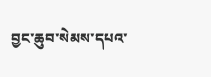བྱང་ཆུབ་སེམས་དཔའ་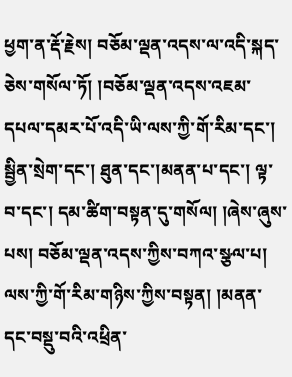ཕྱག་ན་རྡོ་རྗེས། བཅོམ་ལྡན་འདས་ལ་འདི་སྐད་ཅེས་གསོལ་ཏོ། །བཅོམ་ལྡན་འདས་འཇམ་དཔལ་དམར་པོ་འདི་ཡི་ལས་ཀྱི་གོ་རིམ་དང་། སྦྱིན་སྲེག་དང་། ཐུན་དང་།མནན་པ་དང་། ལྟ་བ་དང་། དམ་ཚིག་བསྟན་དུ་གསོལ། །ཞེས་ཞུས་པས། བཅོམ་ལྡན་འདས་ཀྱིས་བཀའ་སྩལ་པ། ལས་ཀྱི་གོ་རིམ་གཉིས་ཀྱིས་བསྟན། །མནན་དང་བསྡུ་བའི་འཕྲིན་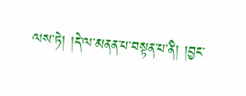ལས་ཏེ། །དེ་ལ་མནན་པ་བསྟན་པ་ནི། །བྱང་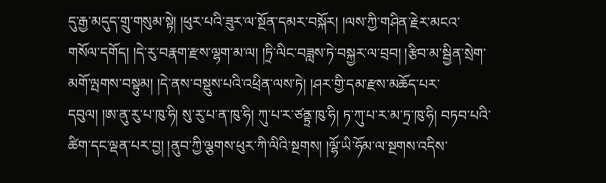དུ་རྒྱ་མདུད་གྲུ་གསུམ་སྟེ། །ཕུར་པའི་ཟུར་ལ་སྔོན་དམར་བསྐོར། །ལས་ཀྱི་གཤིན་རྗེར་མངའ་གསོལ་དགོད། །དེ་རུ་བརྣག་རྫས་ལྷག་མ་ལ། །ཏྲི་ལིང་བཟླས་ཏེ་བསྐྱར་ལ་བྲབ། །རྩིབ་མ་སྦྱིན་སྲེག་མགོ་ལྤགས་བསྟུམ། །དེ་ནས་བསྡུས་པའི་འཕྲིན་ལས་ཏེ། །ཤར་གྱི་དམ་རྫས་མཆོད་པར་དབུལ། །ཨ་ནུ་རུ་པ་ཁུ་ཧི། སུ་རུ་པ་ན་ཁུ་ཧི། ཀུ་པ་ར་ཙནྟྲ་ཁུ་ཧི། ཏ་ཀུ་པ་ར་མ་ཏྲ་ཁུ་ཧི། བཏབ་པའི་ཚིག་དང་ལྡན་པར་བྱ། །ནུབ་ཀྱི་ལྕགས་ཕུར་ཀི་ལིའི་སྔགས། །ལྷོ་ཡི་ཧོམ་ལ་སྔགས་འདིས་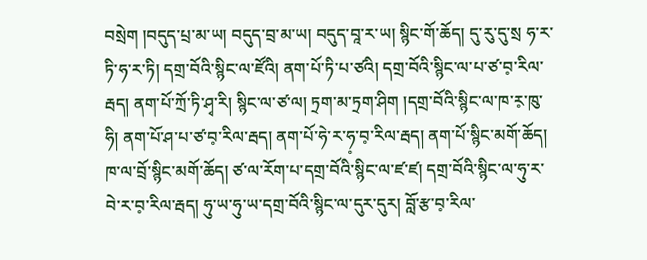བསྲེག །བདུད་པྲ་མ་ཡ། བདུད་བྲ་མ་ཡ། བདུད་བཱ་ར་ཡ། སྙིང་གོ་ཆོད། དུ་རུ་དུ་སྲ ཧ་ར་ཏི་ཧ་ར་ཏི། དགྲ་བོའི་སྙིང་ལ་ཛོའི། ནག་པོ་ཏི་པ་ཙའི། དགྲ་བོའི་སྙིང་ལ་པ་ཙ་བ༷་རིལ་རྦད། ནག་པོ་ཀྲོ་ཏི་ཤྭ་རི། སྙིང་ལ་ཙ་ལ། ཏྲག་མ་ཏྲག་ཤིག །དགྲ་བོའི་སྙིང་ལ་ཁ་ར༷་ཁུ་ཧི། ནག་པོ་ཤ་པ་ཙ་བ༷་རིལ་རྦད། ནག་པོ་ཧེ་ར་ཧ༷་བ༷་རིལ་རྦད། ནག་པོ་སྙིང་མགོ་ཆོད། ཁ་ལ་བྲོ་སྙིང་མགོ་ཆོད། ཙ་ལ་རོག་པ་དགྲ་བོའི་སྙིང་ལ་ཛ་ཛ། དགྲ་བོའི་སྙིང་ལ་ཧུ་ར་བེ་ར་བ༷་རིལ་རྦད། ཧུ་ཡ་ཧུ་ཡ་དགྲ་བོའི་སྙིང་ལ་དུར་དུར། བློ་རྩ་བ༷་རིལ་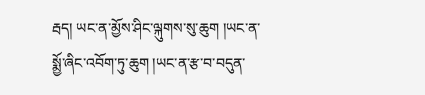རྦད། ཡང་ན་མྱོས་ཤིང་ལྐུགས་སུ་ཆུག །ཡང་ན་སྨྱོ་ཞིང་འབོག་ཏུ་ཆུག །ཡང་ན་རྩ་བ་བདུན་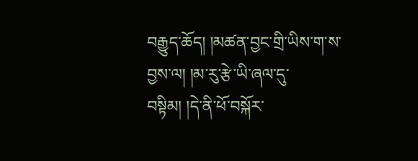བརྒྱུད་ཆོད། །མཚན་བྱང་གྲི་ཡིས་ག་ས་བྱས་ལ། །མ་རུ་རྩེ་ཡི་ཞལ་དུ་བསྟིམ། །དེ་ནི་ཕོ་བསྐོར་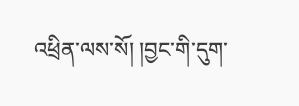འཕྲིན་ལས་སོ། །བྱང་གི་དུག་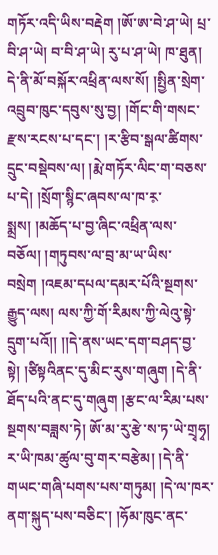གཏོར་འདི་ཡིས་བརྡེག །ཨོ་ཨ་བེ་ཤ་ཡེ། པྲ་བི་ཤ་ཡེ། བ་བི་ཤ་ཡེ། རུ་པ་ཤ་ཡེ། ཁ་ཐུན། དེ་ནི་མོ་བསྐོར་འཕྲིན་ལས་སོ། །སྤྱིན་སྲེག་འབྲུབ་ཁུང་དབུས་སུ་བྱ། །གོང་གི་གསང་རྫས་རངས་པ་དང་། །ར་རྩིབ་སྒལ་ཚིགས་དྲུང་བསྡེབས་ལ། །རྨེ་གཏོར་ལིང་ག་བཅས་པ་དེ། །སྲོག་སྙིང་ཞབས་ལ་ཁ་ར༷་སྨྲས། །མཆོད་པ་བྱ་ཞིང་འཕྲིན་ལས་བཅོལ། །གཏུབས་ལ་བྲ་མ་ཡ་ཡིས་བསྲེག །འཇམ་དཔལ་དམར་པོའི་སྔགས་རྒྱུད་ལས། ལས་ཀྱི་གོ་རིམས་ཀྱི་ལེའུ་སྟེ་དྲུག་པའོ།། །།དེ་ནས་ཡང་དག་བཤད་བྱ་སྟེ། །ཙིསྟའིནང་དུ་མིང་རུས་གཞུག །དེ་ནི་ཐོད་པའི་ནང་དུ་གཞུག །རྩང་ལ་རིམ་པས་སྔགས་བཟླས་ཏེ། ཨོ་མ་རུ་རྩེ་ས་ཏ་ཡེ་གྲྭཧྭ། ར་ཡི་ཁམ་ཚུལ་བུ་གར་བརྩེམ། །དེ་ནི་གཡང་གཞི་པགས་པས་གཏུམ། །དེ་ལ་ཁར་ནག་སྐུད་པས་བཅིང་། །ཧོམ་ཁུང་ནང་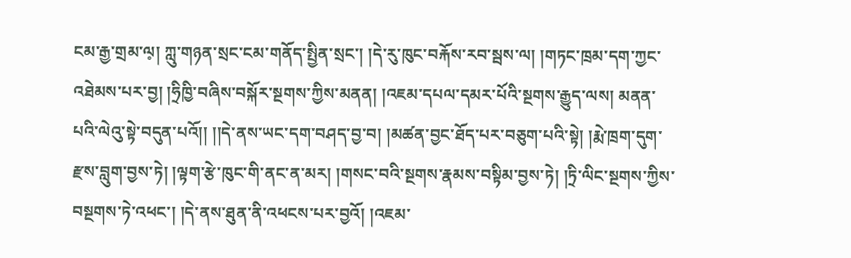ངམ་རྒྱ་གྲམ་ལ༷། ཀླུ་གཉན་སྲང་ངམ་གནོད་སྤྱིན་སྲང་། །དེ་རུ་ཁུང་བརྐོས་རབ་སྦས་ལ། །གཏང་ཁྲམ་དག་ཀྱང་འཐེམས་པར་བྱ། །ཧྲིཁྱི་བཞིས་བསྐོར་སྔགས་ཀྱིས་མནན། །འཇམ་དཔལ་དམར་པོའི་སྔགས་རྒྱུད་ལས། མནན་པའི་ལེའུ་སྟེ་བདུན་པའོ།། །།དེ་ནས་ཡང་དག་བཤད་བྱ་བ། །མཚན་བྱང་ཐོད་པར་བཅུག་པའི་སྟེ། །རྨེ་ཁྲག་དུག་རྫས་བླུག་བྱས་ཏེ། །ལྟག་རྩེ་ཁུང་གི་ནང་ན་མར། །གསང་བའི་སྔགས་རྣམས་བསྟིམ་བྱས་ཏེ། །ཏྲི་ལིང་སྔགས་ཀྱིས་བསྔགས་ཏེ་འཕང་། །དེ་ནས་ཐུན་ནི་འཕངས་པར་བྱའོ། །འཇམ་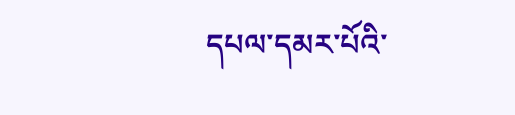དཔལ་དམར་པོའི་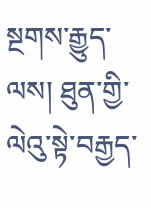སྔགས་རྒྱུད་ལས། ཐུན་གྱི་ལེའུ་སྟེ་བརྒྱད་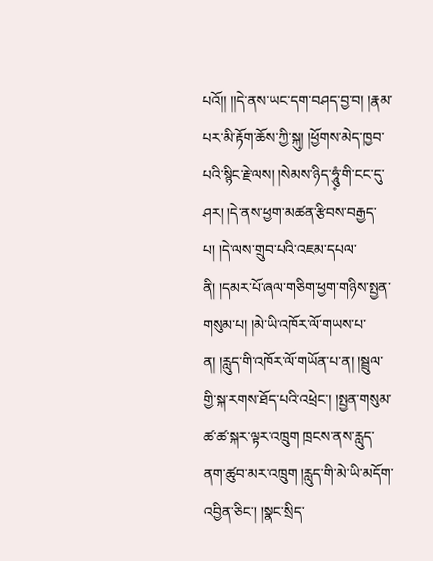པའོ།། །།དེ་ནས་ཡང་དག་བཤད་བྱ་བ། །རྣམ་པར་མི་རྟོག་ཆོས་ཀྱི་སྐུ། །ཕྱོགས་མེད་ཁྱབ་པའི་སྙིང་རྗེ་ལས། །སེམས་ཉིད་ཧཱུཾ༷་གི་ངང་དུ་ཤར། །དེ་ནས་ཕྱག་མཚན་རྩིབས་བརྒྱད་པ། །དེ་ལས་གྲུབ་པའི་འཇམ་དཔལ་ནི། །དམར་པོ་ཞལ་གཅིག་ཕྱག་གཉིས་སྤྱན་གསུམ་པ། །མེ་ཡི་འཁོར་ལོ་གཡས་པ་ན། །རླུད་གི་འཁོར་ལོ་གཡོན་པ་ན། །སྦྲུལ་གྱི་སྐ་རགས་ཐོད་པའི་འཕྲེང་། །སྤྱན་གསུམ་ཚ་ཚ་སྐར་ལྟར་འཁྲུག ཁྲངས་ནས་རླུད་ནག་ཚུབ་མར་འཁྲུག །རླུད་གི་མེ་ཡི་མདོག་འབྱིན་ཅིང་། །སྣང་སྲིད་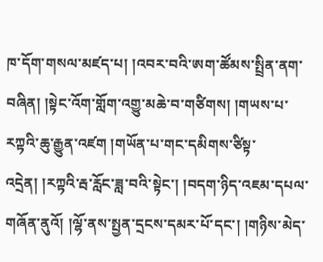ཁ་དོག་གསལ་མཛད་པ། །འབར་བའི་ཨག་ཚོམས་སྤྲིན་ནག་བཞིན། །སྟེང་འོག་གློག་འགྱུ་མཆེ་བ་གཙིགས། །གཡས་པ་རཀྟའི་ཆུ་རྒྱུན་འཛག །གཡོན་པ་གང་དམིགས་ཙིསྟ་འདྲེན། །རཀྟའི་རྦ་རློང་ཟླ་བའི་སྟེང་། །བདག་ཉིད་འཇམ་དཔལ་གཞོན་ནུའོ། །ལྷོ་ནས་སྤྱན་དྲངས་དམར་པོ་དང་། །གཉིས་མེད་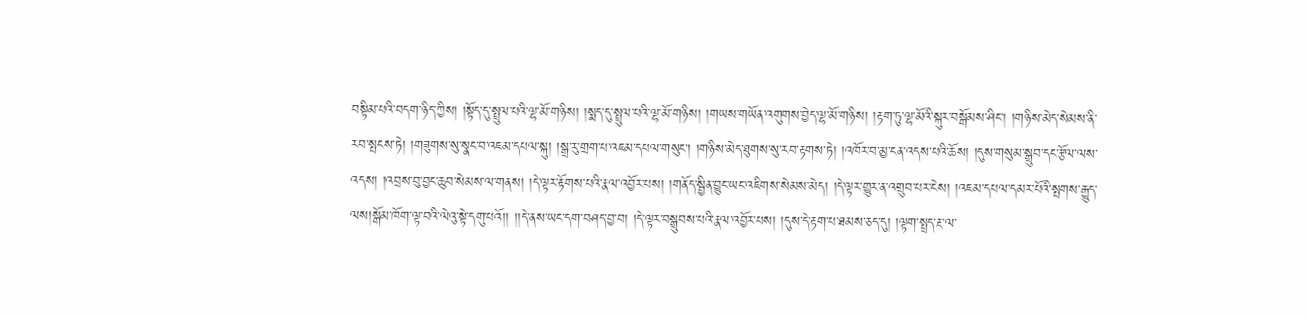བསྟིམ་པའི་བདག་ཉིད་ཀྱིས། །སྟོད་དུ་སྤྲུལ་པའི་ལྷ་མོ་གཉིས། །སྨད་དུ་སྤྲུལ་པའི་ལྷ་མོ་གཉིས། །གཡས་གཡོན་འགུགས་བྱེད་ལྷ་མོ་གཉིས། །རྟག་ཏུ་ལྷ་མོའི་སྐུར་བསྒོམས་ཤིང་། །གཉིས་མེད་སེམས་ནི་རབ་སྤངས་ཏེ། །གཟུགས་སུ་སྣང་བ་འཇམ་དཔལ་སྐུ། །སྒྲ་རུ་གྲག་པ་འཇམ་དཔལ་གསུང་། །གཉིས་མེད་ཐུགས་སུ་རབ་རྟགས་ཏེ། །འཁོར་བ་མྱ་ངན་འདས་པའི་ཆོས། །དུས་གསུམ་སྒྲུབ་དང་རྩོལ་ལས་འདས། །འབྲས་བུ་བྱང་ཆུབ་སེམས་ལ་གནས། །དེ་ལྟར་རྟོགས་པའི་རྣལ་འབྱོར་པས། །གནོད་སྦྱིན་བྱུང་ཡང་འཇིགས་སེམས་མེད། །དེ་ལྟར་གྱུར་ན་འགྲུབ་པར་ངེས། །འཇམ་དཔལ་དམར་པོའི་སྤགས་རྒྱུད་ལས།སྒོམ་ཁོག་ལྟ་བའི་ལེའུ་སྟེ་དགུ་པའོ།། །།དེ་ནས་ཡང་དག་བཤད་བྱ་བ། །དེ་ལྟར་བསྒྲུབས་པའི་རྣལ་འབྱོར་པས། །དུས་དེ་རྟག་པ་ཐམས་ཅད་དུ། །ལྟག་སྤྲད་རྔ་ལ་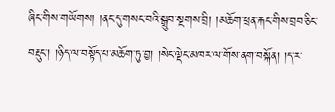ཞིང་གིས་གཡོགས། །ནང་དུ་གསང་བའི་སྒྲུབ་སྔགས་བྲི། །མཆོག་ཕྲན་རྐང་གིས་བྲབ་ཅིང་བརྡུང་། །ཉིད་ལ་བསྟོད་པ་མཆོག་ཏུ་བྱ། །སེང་ལྡེང་མཁར་ལ་གོས་ནག་བསྐོན། །ད་ར་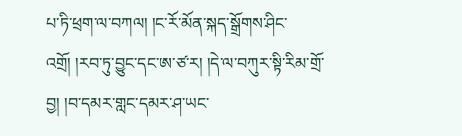པ་ཏི་ཕྲག་ལ་བཀལ། །ང་རོ་མོན་སྐད་སྒྲོགས་ཤིང་འགྲོ། །རབ་ཏུ་བྱུང་དང་ཨ་ཙ་ར། །དེ་ལ་བཀུར་སྟི་རིམ་གྲོ་བྱ། །བ་དམར་གླང་དམར་ཤ་ཡང་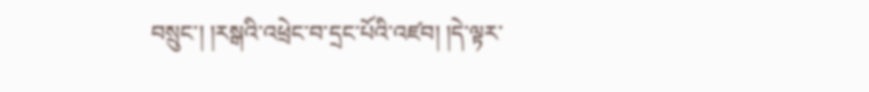བསྲུང་། །རསྒའི་འཕྲེང་བ་དྲང་པོའི་འཛབ། །དེ་ལྟར་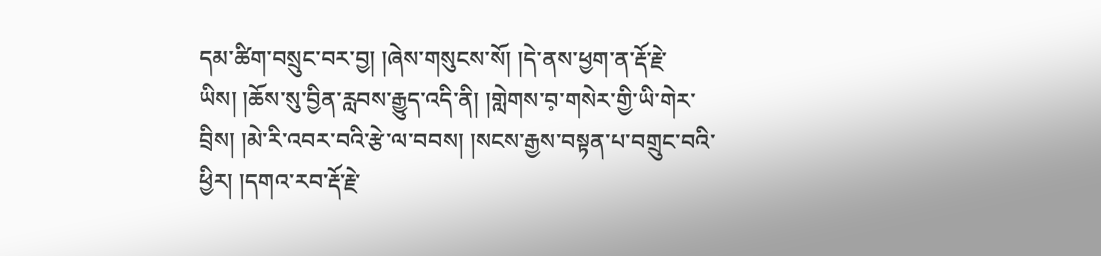དམ་ཚིག་བསྲུང་བར་བྱ། །ཞེས་གསུངས་སོ། །དེ་ནས་ཕྱག་ན་རྡོ་རྗེ་ཡིས། །ཆོས་སུ་བྱིན་རླབས་རྒྱུད་འདི་ནི། །གླེགས་བ༷་གསེར་གྱི་ཡི་གེར་བྲིས། །མེ་རི་འབར་བའི་རྩེ་ལ་བབས། །སངས་རྒྱས་བསྟན་པ་བགྲུང་བའི་ཕྱིར། །དགའ་རབ་རྡོ་རྗེ་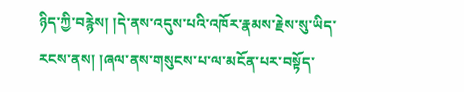ཉིད་ཀྱི་བརྙེས། །དེ་ནས་འདུས་པའི་འཁོར་རྣམས་རྗེས་སུ་ཡིད་རངས་ནས། །ཞལ་ནས་གསུངས་པ་ལ་མངོན་པར་བསྟོད་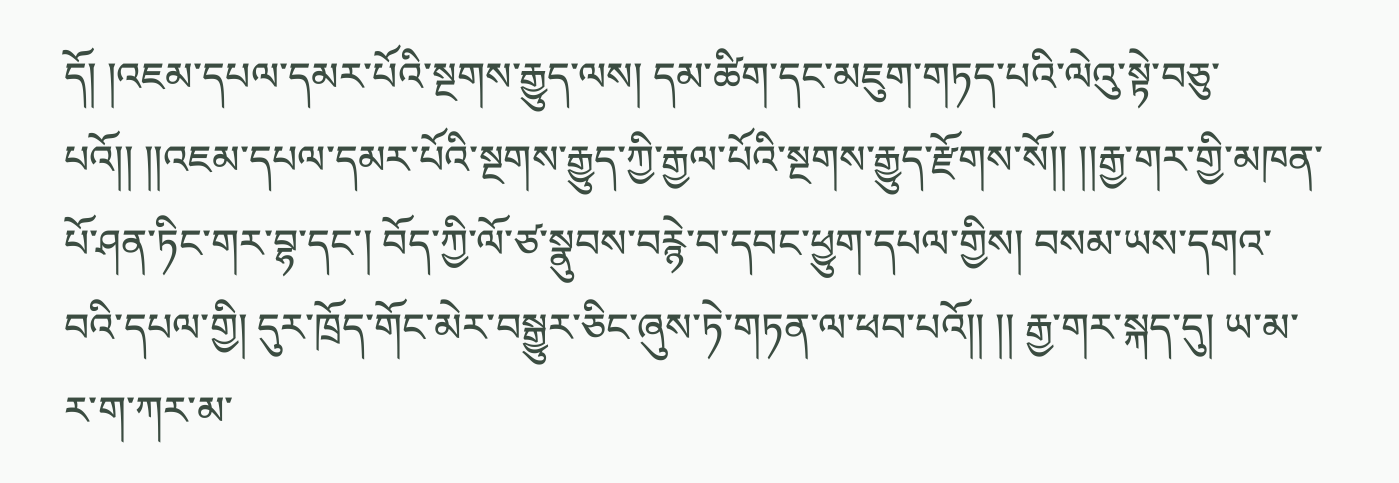དོ། །འཇམ་དཔལ་དམར་པོའི་སྔགས་རྒྱུད་ལས། དམ་ཚིག་དང་མཇུག་གཏད་པའི་ལེའུ་སྟེ་བཅུ་པའོ།། །།འཇམ་དཔལ་དམར་པོའི་སྔགས་རྒྱུད་ཀྱི་རྒྱལ་པོའི་སྔགས་རྒྱུད་རྫོགས་སོ།། །།རྒྱ་གར་གྱི་མཁན་པོ་ཤན་ཏིང་གར་བྷ་དང་། བོད་ཀྱི་ལོ་ཙ་སྣུབས་བརྙེ་བ་དབང་ཕྱུག་དཔལ་གྱིས། བསམ་ཡས་དགའ་བའི་དཔལ་གྱི། དུར་ཁྲོད་གོང་མེར་བསྒྱུར་ཅིང་ཞུས་ཏེ་གཏན་ལ་ཕབ་པའོ།། །། རྒྱ་གར་སྐད་དུ། ཡ་མ་ར་ག་ཀར་མ་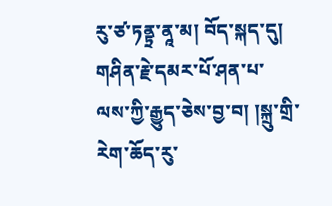རུ་ཙ་ཏནྟྲ་ནཱ་མ། བོད་སྐད་དུ། གཤིན་རྗེ་དམར་པོ་ཤན་པ་ལས་ཀྱི་རྒྱུད་ཅེས་བྱ་བ། །སྐྲུ་གྲི་རེག་ཆོད་རུ་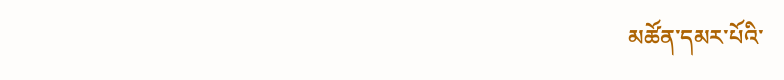མཚོན་དམར་པོའི་